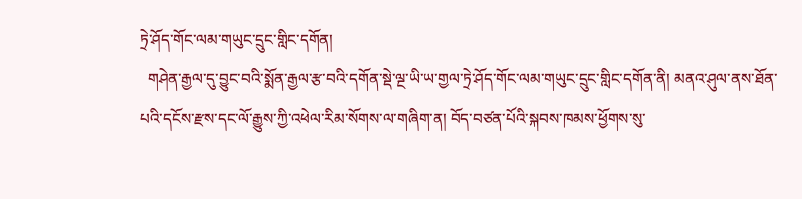ཏྲེ་ཤོད་གོང་ལམ་གཡུང་དྲུང་གླིང་དགོན།
  གཤེན་རྒྱལ་དུ་བྱུང་བའི་སྨོན་རྒྱལ་རྩ་བའི་དགོན་སྡེ་ལྔ་ཡི་ཡ་གྱལ་ཏྲེ་ཤོད་གོང་ལམ་གཡུང་དྲུང་གླིང་དགོན་ནི། མནའ་ཤུལ་ནས་ཐོན་པའི་དངོས་རྫས་དང་ལོ་རྒྱུས་ཀྱི་འཕེལ་རིམ་སོགས་ལ་གཞིག་ན། བོད་བཙན་པོའི་སྐབས་ཁམས་ཕྱོགས་སུ་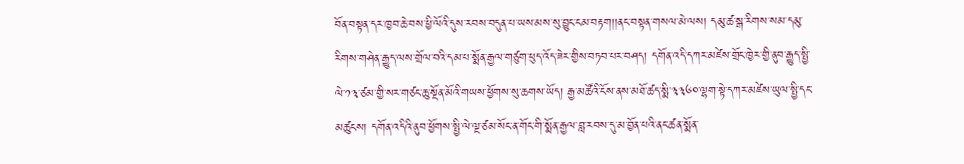བོན་བསྟན་དར་ཁྱབ་ཆེ་བས་ཕྱི་ལོའི་དུས་རབས་བདུན་པ་ཡས་མས་སུ་བྱུང་ངམ་བརྟག།།ནང་བསྟན་གསལ་མེ་ལས། དམུ་ཚ་སྒ་རིགས་སམ་དམུ་རིགས་གཤེན་རྒྱུད་ལས་གྲོལ་བའི་དམ་པ་སྨོན་རྒྱལ་གཙུག་ཕུད་འོད་ཟེར་གྱིས་བཏབ་པར་བཤད། དགོན་འདི་དཀར་མཛེས་གྲོང་ཁྱེར་གྱི་ནུབ་རྒྱུད་སྤྱི་ལེ་༡༣་ཙམ་གྱི་སར་གཙང་ཆུ་སྔོན་མོའི་གཡས་ཕྱོགས་སུ་ཆགས་ཡོད། རྒྱ་མཚོའི་ངོས་ནས་མཐོ་ཚད་སྨི་༣༣༦༠་ལྷག་སྟེ་དཀར་མཛེས་ཡུལ་སྤྱི་དང་མཚུངས། དགོན་འདིའི་ནུབ་ཕྱོགས་སྤྱི་ལེ་ལྔ་ཙམ་སོང་ན་གོང་གི་སྨོན་རྒྱལ་བླ་རབས་དུ་མ་བྱོན་པའི་ནང་ཚན་སྨོན་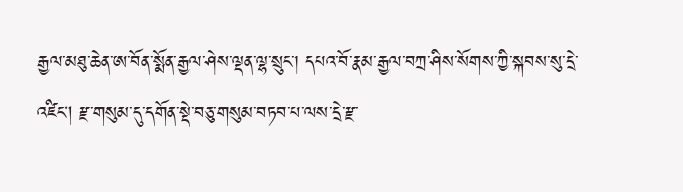རྒྱལ་མཐུ་ཆེན་ཨ་བོན་སྨོན་རྒྱལ་ཤེས་ལྡན་ལྷ་སྲུང་། དཔའ་བོ་རྣམ་རྒྱལ་བཀྲ་ཤིས་སོགས་ཀྱི་སྐབས་སུ་དྲེ་འཛིང། རྫ་གསུམ་དུ་དགོན་སྡེ་བཅུ་གསུམ་བཏབ་པ་ལས་དྲེ་རྫ་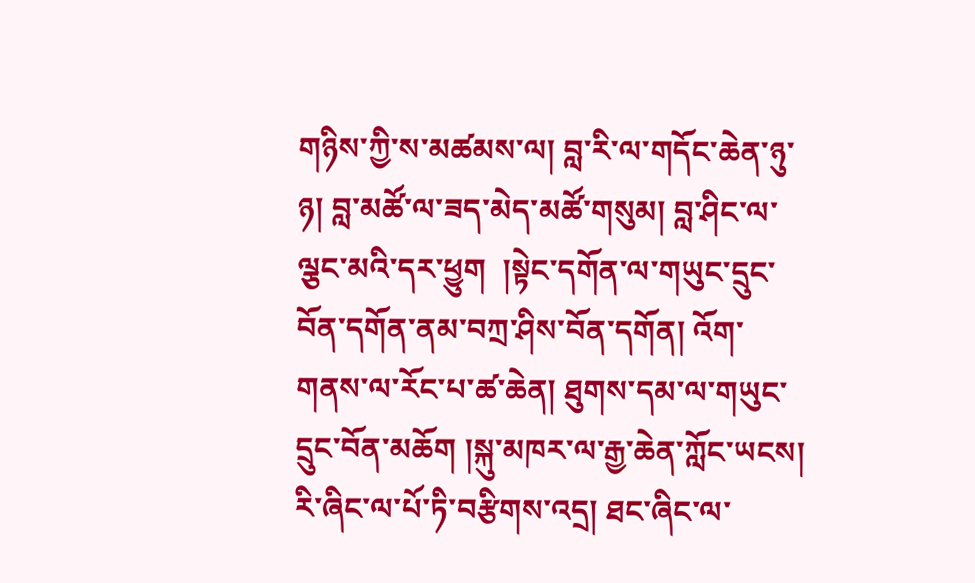གཉིས་ཀྱི་ས་མཚམས་ལ། བླ་རི་ལ་གདོང་ཆེན་ཉུ་ཉ། བླ་མཚོ་ལ་ཟད་མེད་མཚོ་གསུམ། བླ་ཤིང་ལ་ལྕང་མའི་དར་ཕྱུག  །སྟེང་དགོན་ལ་གཡུང་དྲུང་བོན་དགོན་ནམ་བཀྲ་ཤིས་བོན་དགོན། འོག་གནས་ལ་རོང་པ་ཚ་ཆེན། ཐུགས་དམ་ལ་གཡུང་དྲུང་བོན་མཆོག །སྐུ་མཁར་ལ་རྒྱ་ཆེན་ཀློང་ཡངས། རི་ཞིང་ལ་པོ་ཏི་བརྩིགས་འདྲ། ཐང་ཞིང་ལ་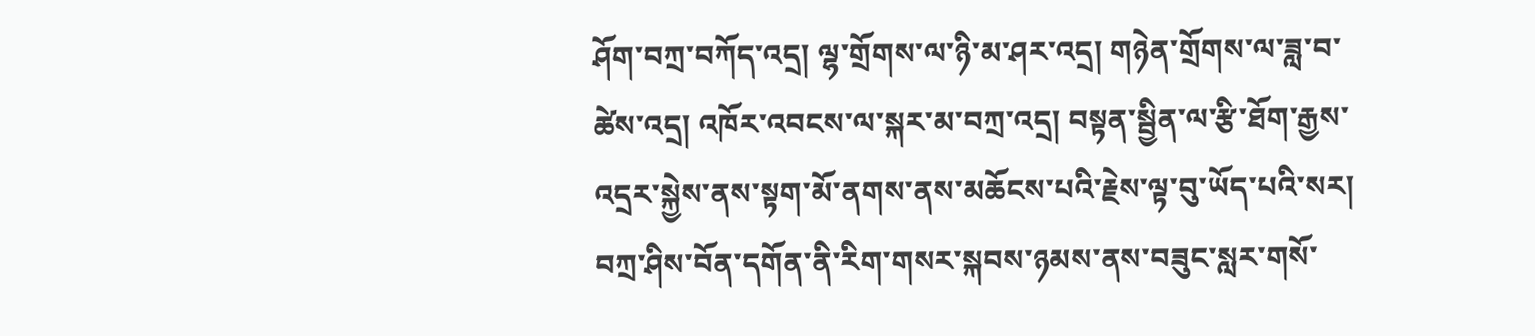ཤོག་བཀྲ་བཀོད་འདྲ། ལྷ་གྲོགས་ལ་ཉི་མ་ཤར་འདྲ། གཉེན་གྲོགས་ལ་ཟླ་བ་ཚེས་འདྲ། འཁོར་འབངས་ལ་སྐར་མ་བཀྲ་འདྲ། བསྟན་སྦྱིན་ལ་རྩི་ཐོག་རྒྱས་འདྲར་སྐྱེས་ནས་སྟག་མོ་ནགས་ནས་མཆོངས་པའི་རྗེས་ལྟ་བུ་ཡོད་པའི་སར། བཀྲ་ཤིས་བོན་དགོན་ནི་རིག་གསར་སྐབས་ཉམས་ནས་བཟུང་སླར་གསོ་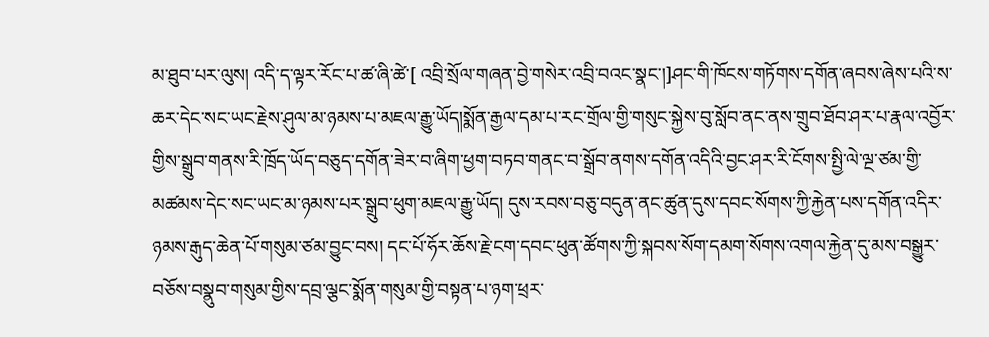མ་ཐུབ་པར་ལུས། འདི་ད་ལྟར་རོང་པ་ཚ་ཞི་ཚེ་[ འབྲི་སྲོལ་གཞན་བྱེ་གསེར་འབྲི་བའང་སྣང་།]ཤང་གི་ཁོངས་གཏོགས་དགོན་ཞབས་ཞེས་པའི་ས་ཆར་དེང་སང་ཡང་རྗེས་ཤུལ་མ་ཉམས་པ་མཇལ་རྒྱུ་ཡོད།སྨོན་རྒྱལ་དམ་པ་རང་གྲོལ་གྱི་གསུང་སྐྱེས་བུ་སློབ་ནང་ནས་གྲུབ་ཐོབ་ཤར་པ་རྣལ་འབྱོར་གྱིས་སྒྲུབ་གནས་རི་ཁྲོད་ཡོད་བཅུད་དགོན་ཟེར་བ་ཞིག་ཕྱག་བཏབ་གནང་བ་སྒྲོབ་ནགས་དགོན་འདིའི་བྱང་ཤར་རི་ངོགས་སྤྱི་ལེ་ལྔ་ཙམ་གྱི་མཚམས་དེང་སང་ཡང་མ་ཉམས་པར་སྒྲུབ་ཕུག་མཇལ་རྒྱུ་ཡོད། དུས་རབས་བཅུ་བདུན་ནང་ཚུན་དུས་དབང་སོགས་ཀྱི་རྐྱེན་པས་དགོན་འདིར་ཉམས་རྒུད་ཆེན་པོ་གསུམ་ཙམ་བྱུང་བས། དང་པོ་ཧོར་ཆོས་རྗེ་ངག་དབང་ཕུན་ཚོགས་ཀྱི་སྐབས་སོག་དམག་སོགས་འགལ་རྐྱེན་དུ་མས་བསྒྱུར་བཅོས་བསྣུབ་གསུམ་གྱིས་དབྲ་ལྕང་སྨོན་གསུམ་གྱི་བསྟན་པ་ཉག་ཕྲར་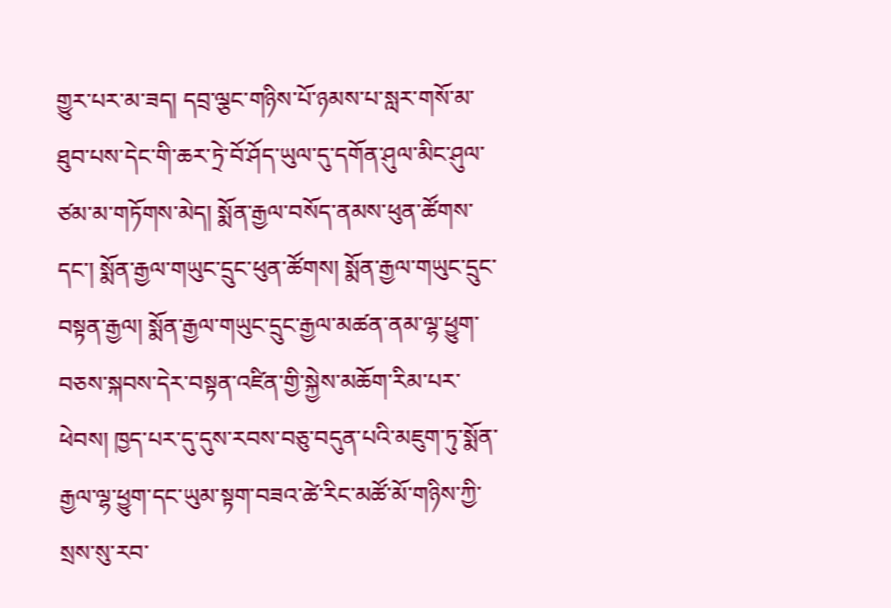གྱུར་པར་མ་ཟད། དབྲ་ལྕང་གཉིས་པོ་ཉམས་པ་སླར་གསོ་མ་ཐུབ་པས་དེང་གི་ཆར་ཏྲེ་བོ་ཤོད་ཡུལ་དུ་དགོན་ཤུལ་མིང་ཤུལ་ཙམ་མ་གཏོགས་མེད། སྨོན་རྒྱལ་བསོད་ནམས་ཕུན་ཚོགས་དང་། སྨོན་རྒྱལ་གཡུང་དྲུང་ཕུན་ཚོགས། སྨོན་རྒྱལ་གཡུང་དྲུང་བསྟན་རྒྱལ། སྨོན་རྒྱལ་གཡུང་དྲུང་རྒྱལ་མཚན་ནམ་ལྷ་ཕྱུག་བཅས་སྐབས་དེར་བསྟན་འཛིན་གྱི་སྐྱེས་མཆོག་རིམ་པར་ཕེབས། ཁྱད་པར་དུ་དུས་རབས་བཅུ་བདུན་པའི་མཇུག་ཏུ་སྨོན་རྒྱལ་ལྷ་ཕྱུག་དང་ཡུམ་སྟག་བཟའ་ཚེ་རིང་མཚོ་མོ་གཉིས་ཀྱི་སྲས་སུ་རབ་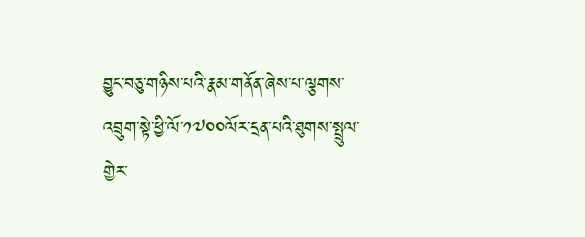བྱུང་བཅུ་གཉིས་པའི་རྣམ་གནོན་ཞེས་པ་ལྕགས་འབྲུག་སྟེ་ཕྱི་ལོ་༡༧༠༠ལོར་དྲན་པའི་ཐུགས་སྤྲུལ་གྱེར་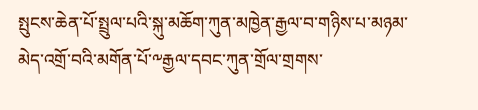སྤུངས་ཆེན་པོ་སྤྲུལ་པའི་སྐུ་མཆོག་ཀུན་མཁྱེན་རྒྱལ་བ་གཉིས་པ་མཉམ་མེད་འགྲོ་བའི་མགོན་པོ་༸རྒྱལ་དབང་ཀུན་གྲོལ་གྲགས་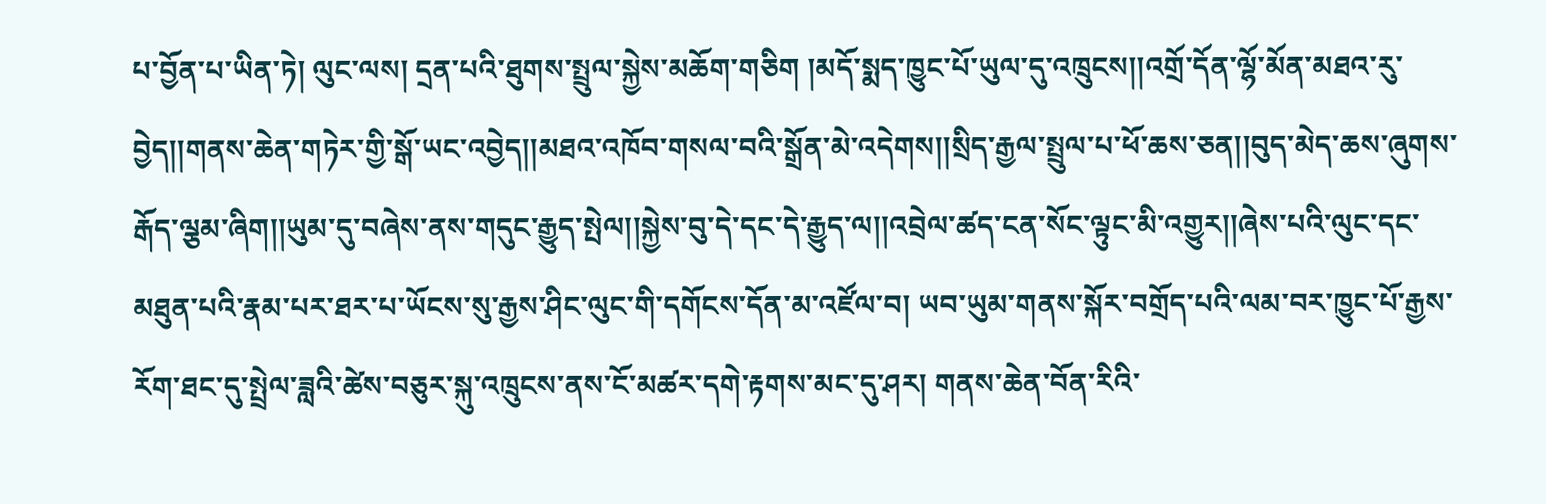པ་བྱོན་པ་ཡིན་ཏེ། ལུང་ལས། དྲན་པའི་ཐུགས་སྤྲུལ་སྐྱེས་མཆོག་གཅིག །མདོ་སྨད་ཁྱུང་པོ་ཡུལ་དུ་འཁྲུངས།།འགྲོ་དོན་ལྷོ་མོན་མཐའ་རུ་བྱེད།།གནས་ཆེན་གཏེར་གྱི་སྒོ་ཡང་འབྱེད།།མཐའ་འཁོབ་གསལ་བའི་སྒྲོན་མེ་འདེགས།།སྲིད་རྒྱལ་སྤྲུལ་པ་ཕོ་ཆས་ཅན།།བུད་མེད་ཆས་ཞུགས་རྒོད་ལྕམ་ཞིག།།ཡུམ་དུ་བཞེས་ནས་གདུང་རྒྱུད་སྤེལ།།སྐྱེས་བུ་དེ་དང་དེ་རྒྱུད་ལ།།འབྲེལ་ཚད་ངན་སོང་ལྟུང་མི་འགྱུར།།ཞེས་པའི་ལུང་དང་མཐུན་པའི་རྣམ་པར་ཐར་པ་ཡོངས་སུ་རྒྱས་ཤིང་ལུང་གི་དགོངས་དོན་མ་འཛོལ་བ། ཡབ་ཡུམ་གནས་སྐོར་བགྲོད་པའི་ལམ་བར་ཁྱུང་པོ་རྒྱས་རོག་ཐང་དུ་སྤྲེལ་ཟླའི་ཚེས་བཅུར་སྐུ་འཁྲུངས་ནས་ངོ་མཚར་དགེ་རྟགས་མང་དུ་ཤར། གནས་ཆེན་བོན་རིའི་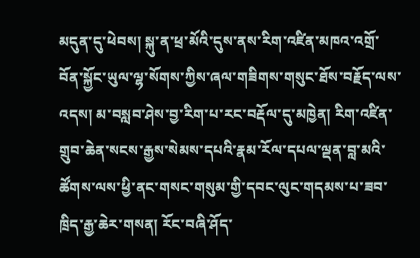མདུན་དུ་ཕེབས། སྐུ་ན་ཕྲ་མོའི་དུས་ནས་རིག་འཛིན་མཁའ་འགྲོ་བོན་སྐྱོང་ཡུལ་ལྷ་སོགས་ཀྱིས་ཞལ་གཟིགས་གསུང་ཐོས་བརྗོད་ལས་འདས། མ་བསླབ་ཤེས་བྱ་རིག་པ་རང་བརྡོལ་དུ་མཁྱེན། རིག་འཛིན་གྲུབ་ཆེན་སངས་རྒྱས་སེམས་དཔའི་རྣམ་རོལ་དཔལ་ལྡན་བླ་མའི་ཚོགས་ལས་ཕྱི་ནང་གསང་གསུམ་གྱི་དབང་ལུང་གདམས་པ་ཟབ་ཁྲིད་རྒྱ་ཆེར་གསན། རོང་བཞི་ཤོད་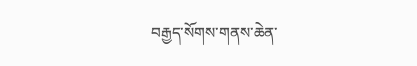བརྒྱད་སོགས་གནས་ཆེན་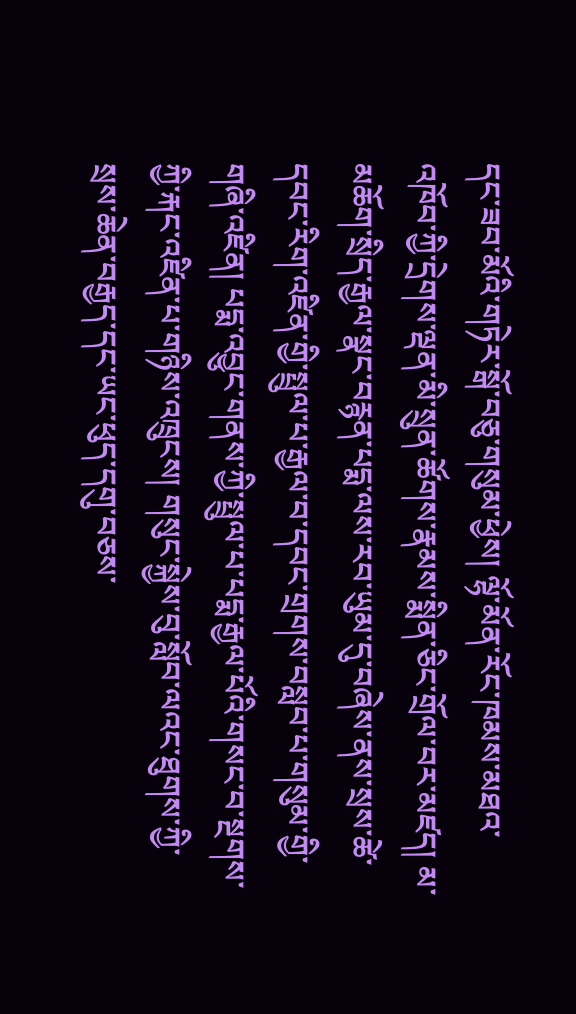དང་ཟབ་མོའི་གཏེར་སྒོ་བཅུ་གསུམ་ཕྱེས། ལྷོ་མོན་རོང་ཁམས་མཐའ་འཁོབ་ཀྱི་དྲེགས་ལྡན་མི་སྲུན་ཚོགས་རྣམས་སྨིན་ཅིང་གྲོལ་བར་མཛད། མ་མཆོག་སྲིད་རྒྱལ་སྣང་བརྙན་པདྨ་ལས་རབ་ཡུམ་དུ་བཞེས་ནས་སྲས་ཚེ་དབང་རིག་འཛིན་གྱི་སྤྲུལ་པ་རྒྱལ་བ་དབང་གྲགས་བསླབ་པ་གསུམ་གྱི་གཞི་འཛིན། པདྨ་འབྱུང་གནས་ཀྱི་སྤྲུལ་པ་པདྨ་རྒྱལ་པོའི་གསང་བ་སྔགས་ཀྱི་རྐང་འཛིན་པ་གཉིས་འཁྲུངས། གསུང་སྐྱེས་བུ་སློབ་ལའང་ཐུགས་ཀྱི་སྲས་ཆེན་བརྒྱད་དང་ཡང་ཕུད་དགུ་བཅས་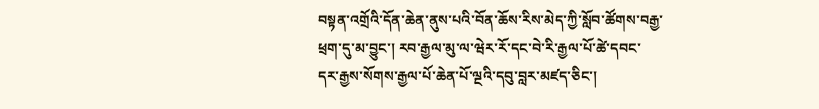བསྟན་འགྲོའི་དོན་ཆེན་ནུས་པའི་བོན་ཆོས་རིས་མེད་ཀྱི་སློབ་ཚོགས་བརྒྱ་ཕྲག་དུ་མ་བྱུང་། རབ་རྒྱལ་མུ་ལ་ཝེར་རོ་དང་བེ་རི་རྒྱལ་པོ་ཚེ་དབང་དར་རྒྱས་སོགས་རྒྱལ་པོ་ཆེན་པོ་ལྔའི་དབུ་བླར་མཛད་ཅིང་།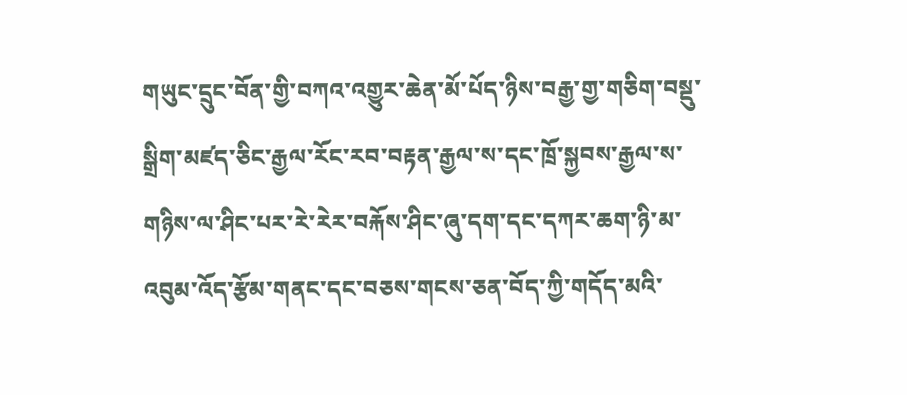གཡུང་དྲུང་བོན་གྱི་བཀའ་འགྱུར་ཆེན་མོ་པོད་ཉིས་བརྒྱ་གྱ་གཅིག་བསྡུ་སྒྲིག་མཛད་ཅིང་རྒྱལ་རོང་རབ་བརྟན་རྒྱལ་ས་དང་ཁྲོ་སྐྱབས་རྒྱལ་ས་གཉིས་ལ་ཤིང་པར་རེ་རེར་བརྐོས་ཤིང་ཞུ་དག་དང་དཀར་ཆག་ཉི་མ་འབུམ་འོད་རྩོམ་གནང་དང་བཅས་གངས་ཅན་བོད་ཀྱི་གདོད་མའི་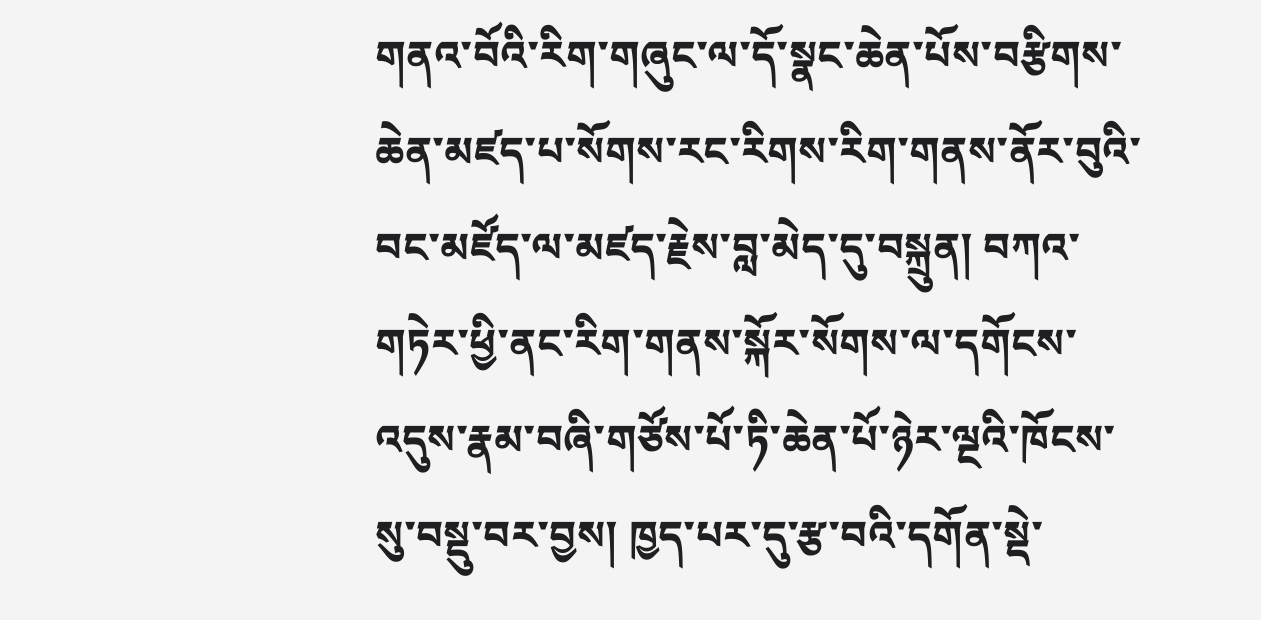གནའ་བོའི་རིག་གཞུང་ལ་དོ་སྣང་ཆེན་པོས་བརྩིགས་ཆེན་མཛད་པ་སོགས་རང་རིགས་རིག་གནས་ནོར་བུའི་བང་མཛོད་ལ་མཛད་རྗེས་བླ་མེད་དུ་བསྐྲུན། བཀའ་གཏེར་ཕྱི་ནང་རིག་གནས་སྐོར་སོགས་ལ་དགོངས་འདུས་རྣམ་བཞི་གཙོས་པོ་ཏི་ཆེན་པོ་ཉེར་ལྔའི་ཁོངས་སུ་བསྡུ་བར་བྱས། ཁྱད་པར་དུ་རྩ་བའི་དགོན་སྡེ་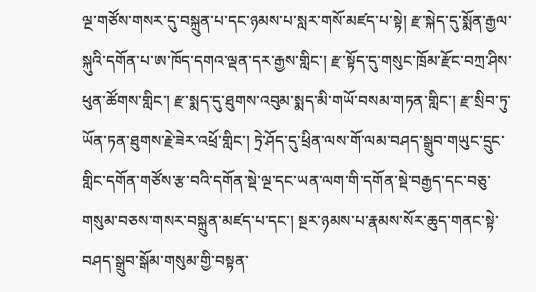ལྔ་གཙོས་གསར་དུ་བསྐྲུན་པ་དང་ཉམས་པ་སླར་གསོ་མཛད་པ་སྟེ། རྫ་སྐེད་དུ་སྨོན་རྒྱལ་སྐུའི་དགོན་པ་ཨ་ཁོད་དགའ་ལྡན་དར་རྒྱས་གླིང་། རྫ་སྟོད་དུ་གསུང་ཁྲོམ་རྫོང་བཀྲ་ཤིས་ཕུན་ཚོགས་གླིང་། རྫ་སྨད་དུ་ཐུགས་འབུམ་སྨད་མི་གཡོ་བསམ་གཏན་གླིང་། རྫ་སྲིབ་ཏུ་ཡོན་ཏན་ཐུགས་རྗེ་ཟེར་འཕྲོ་གླིང་། ཏྲེ་ཤོད་དུ་ཕྲིན་ལས་གོ་ལམ་བཤད་སྒྲུབ་གཡུང་དྲུང་གླིང་དགོན་གཙོས་རྩ་བའི་དགོན་སྡེ་ལྔ་དང་ཡན་ལག་གི་དགོན་སྡེ་བརྒྱད་དང་བཅུ་གསུམ་བཅས་གསར་བསྐྲུན་མཛད་པ་དང་། སྔར་ཉམས་པ་རྣམས་སོར་ཆུད་གནང་སྟེ་བཤད་སྒྲུབ་སྒོམ་གསུམ་གྱི་བསྟན་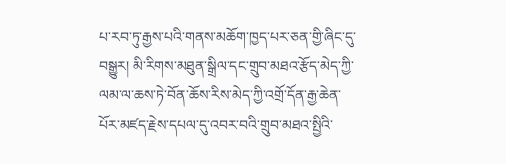པ་རབ་ཏུ་རྒྱས་པའི་གནས་མཆོག་ཁྱད་པར་ཅན་གྱི་ཞིང་དུ་བསྒྱུར། མི་རིགས་མཐུན་སྒྲིལ་དང་གྲུབ་མཐའ་རྩོད་མེད་ཀྱི་ལམ་ལ་ཆས་ཏེ་བོན་ཆོས་རིས་མེད་ཀྱི་འགྲོ་དོན་རྒྱ་ཆེན་པོར་མཛད་རྗེས་དཔལ་དུ་འབར་བའི་གྲུབ་མཐའ་སྤྱིའི་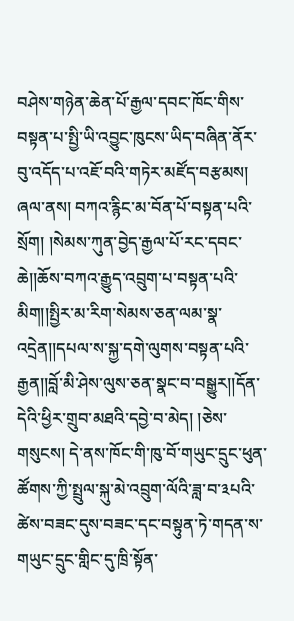བཤེས་གཉེན་ཆེན་པོ་རྒྱལ་དབང་ཁོང་གིས་བསྟན་པ་སྤྱི་ཡི་འབྱུང་ཁུངས་ཡིད་བཞིན་ནོར་བུ་འདོད་པ་འཇོ་བའི་གཏེར་མཛོད་བརྩམས། ཞལ་ནས། བཀའ་རྙིང་མ་བོན་པོ་བསྟན་པའི་སྲོག། །སེམས་ཀུན་བྱེད་རྒྱལ་པོ་རང་དབང་ཆེ།།ཆོས་བཀའ་རྒྱུད་འབྲུག་པ་བསྟན་པའི་མིག།།སྤྱིར་མ་རིག་སེམས་ཅན་ལམ་སྣ་འདྲེན།།དཔལ་ས་སྐྱ་དགེ་ལུགས་བསྟན་པའི་རྒྱན།།བློ་མི་ཤེས་ལུས་ཅན་སྣང་བ་བསྒྱུར།།དོན་དེའི་ཕྱིར་གྲུབ་མཐའི་དབྱེ་བ་མེད། །ཅེས་གསུངས། དེ་ནས་ཁོང་གི་ཁུ་བོ་གཡུང་དྲུང་ཕུན་ཚོགས་ཀྱི་སྤྲུལ་སྐུ་མེ་འབྲུག་ལོའི་ཟླ་བ་༣པའི་ཚེས་བཟང་དུས་བཟང་དང་བསྟུན་ཏེ་གདན་ས་གཡུང་དྲུང་གླིང་དུ་ཁྲི་སྟོན་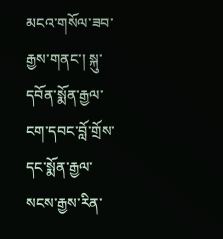མངའ་གསོལ་ཟབ་རྒྱས་གནང་། སྐུ་དབོན་སྨོན་རྒྱལ་ངག་དབང་བློ་གྲོས་དང་སྨོན་རྒྱལ་སངས་རྒྱས་རིན་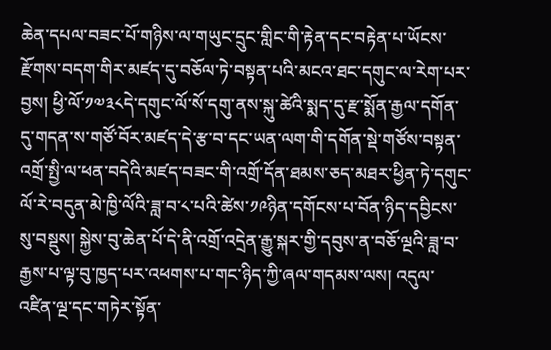ཆེན་དཔལ་བཟང་པོ་གཉིས་ལ་གཡུང་དྲུང་གླིང་གི་རྟེན་དང་བརྟེན་པ་ཡོངས་རྫོགས་བདག་གིར་མཛད་དུ་བཅོལ་ཏེ་བསྟན་པའི་མངའ་ཐང་དགུང་ལ་རེག་པར་བྱས། ཕྱི་ལོ་༡༧༣༨དེ་དགུང་ལོ་སོ་དགུ་ནས་སྐུ་ཚེའི་སྨད་དུ་རྫ་སྨོན་རྒྱལ་དགོན་དུ་གདན་ས་གཙོ་བོར་མཛད་དེ་རྩ་བ་དང་ཡན་ལག་གི་དགོན་སྡེ་གཙོས་བསྟན་འགྲོ་སྤྱི་ལ་ཕན་བདེའི་མཛད་བཟང་གི་འགྲོ་དོན་ཐམས་ཅད་མཐར་ཕྱིན་ཏེ་དགུང་ལོ་རེ་བདུན་མེ་ཁྱི་ལོའི་ཟླ་བ་༨་པའི་ཚེས་༡༩ཉིན་དགོངས་པ་བོན་ཉིད་དབྱིངས་སུ་བསྡུས། སྐྱེས་བུ་ཆེན་པོ་དེ་ནི་འགྲོ་འདྲེན་རྒྱུ་སྐར་གྱི་དབུས་ན་བཅོ་ལྔའི་ཟླ་བ་རྒྱས་པ་ལྟ་བུ་ཁྱད་པར་འཕགས་པ་གང་ཉིད་ཀྱི་ཞལ་གདམས་ལས། འདུལ་འཛིན་ལྔ་དང་གཏེར་སྟོན་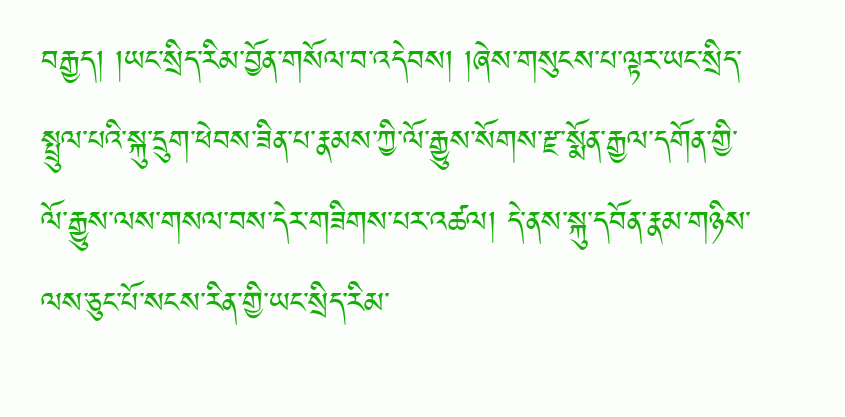བརྒྱད། །ཡང་སྲིད་རིམ་བྱོན་གསོལ་བ་འདེབས། །ཞེས་གསུངས་པ་ལྟར་ཡང་སྲིད་སྤྲུལ་པའི་སྐུ་དྲུག་ཕེབས་ཟིན་པ་རྣམས་ཀྱི་ལོ་རྒྱུས་སོགས་རྫ་སྨོན་རྒྱལ་དགོན་གྱི་ལོ་རྒྱུས་ལས་གསལ་བས་དེར་གཟིགས་པར་འཚལ། དེ་ནས་སྐུ་དབོན་རྣམ་གཉིས་ལས་ཅུང་པོ་སངས་རིན་གྱི་ཡང་སྲིད་རིམ་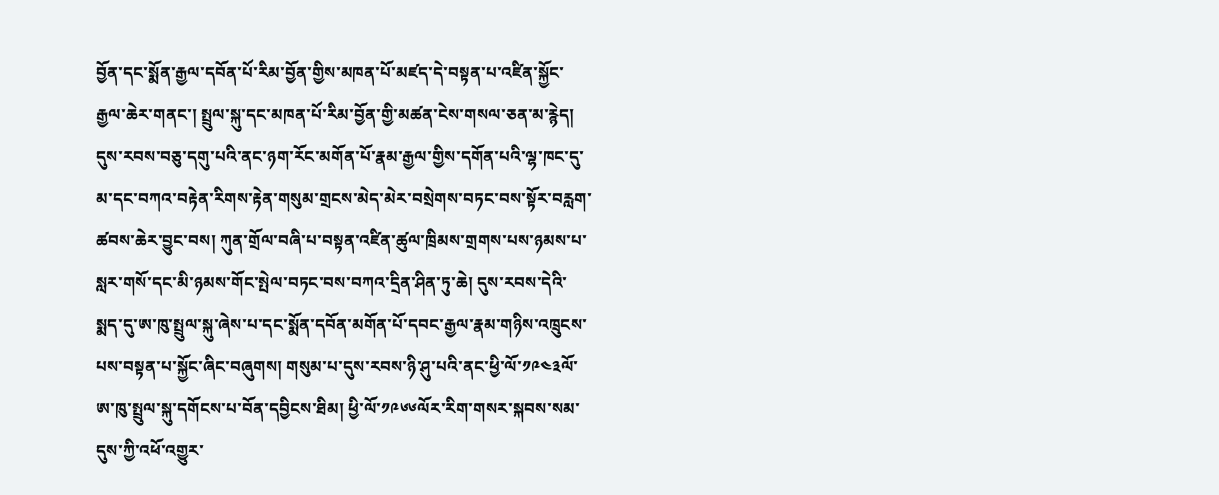བྱོན་དང་སྨོན་རྒྱལ་དབོན་པོ་རིམ་བྱོན་གྱིས་མཁན་པོ་མཛད་དེ་བསྟན་པ་འཛིན་སྐྱོང་རྒྱལ་ཆེར་གནང་། སྤྲུལ་སྐུ་དང་མཁན་པོ་རིམ་བྱོན་གྱི་མཚན་ངེས་གསལ་ཅན་མ་རྙེད།  དུས་རབས་བཅུ་དགུ་པའི་ནང་ཉག་རོང་མགོན་པོ་རྣམ་རྒྱལ་གྱིས་དགོན་པའི་ལྷ་ཁང་དུ་མ་དང་བཀའ་བརྟེན་རིགས་རྟེན་གསུམ་གྲངས་མེད་མེར་བསྲེགས་བཏང་བས་སྟོར་བརླག་ཚབས་ཆེར་བྱུང་བས། ཀུན་གྲོལ་བཞི་པ་བསྟན་འཛིན་ཚུལ་ཁྲིམས་གྲགས་པས་ཉམས་པ་སླར་གསོ་དང་མི་ཉམས་གོང་སྤེལ་བཏང་བས་བཀའ་དྲིན་ཤིན་ཏུ་ཆེ། དུས་རབས་དེའི་སྨད་དུ་ཨ་ཁུ་སྤྲུལ་སྐུ་ཞེས་པ་དང་སྨོན་དབོན་མགོན་པོ་དབང་རྒྱལ་རྣམ་གཉིས་འཁྲུངས་པས་བསྟན་པ་སྐྱོང་ཞིང་བཞུགས། གསུམ་པ་དུས་རབས་ཉི་ཤུ་པའི་ནང་ཕྱི་ལོ་༡༩༤༣ལོ་ཨ་ཁུ་སྤྲུལ་སྐུ་དགོངས་པ་བོན་དབྱིངས་ཐིམ། ཕྱི་ལོ་༡༩༦༦ལོར་རིག་གསར་སྐབས་སམ་དུས་ཀྱི་འཕོ་འགྱུར་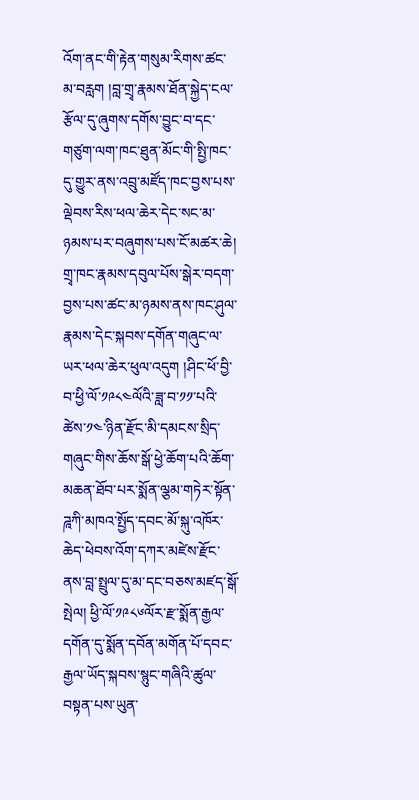འོག་ནང་གི་རྟེན་གསུམ་རིགས་ཚང་མ་བརླག །བླ་གྲྭ་རྣམས་ཐོན་སྐྱེད་ངལ་རྩོལ་དུ་ཞུགས་དགོས་བྱུང་བ་དང་གཙུག་ལག་ཁང་ཐུན་མོང་གི་སྤྱི་ཁང་དུ་གྱུར་ནས་འབྲུ་མཛོད་ཁང་བྱས་པས་ལྡེབས་རིས་ཕལ་ཆེར་དེང་སང་མ་ཉམས་པར་བཞུགས་པས་ངོ་མཚར་ཆེ། གྲྭ་ཁང་རྣམས་དབུལ་པོས་སྒེར་བདག་བྱས་པས་ཚང་མ་ཉམས་ནས་ཁང་ཤུལ་རྣམས་དེང་སྐབས་དགོན་གཞུང་ལ་ཡར་ཕལ་ཆེར་ཕུལ་འདུག །ཤིང་ཕོ་བྱི་བ་ཕྱི་ལོ་༡༩༨༤ལོའི་ཟླ་བ་༡༡་པའི་ཚེས་༡༤་ཉིན་རྫོང་མི་དམངས་སྲིད་གཞུང་གིས་ཆོས་སྒོ་ཕྱེ་ཆོག་པའི་ཆོག་མཆན་ཐོབ་པར་སྨོན་ལྕམ་གཏེར་སྟོན་ཌཱཀི་མཁའ་སྤྱོད་དབང་མོ་སྐུ་འཁོར་ཆེད་ཕེབས་འོག་དཀར་མཛེས་རྫོང་ནས་བླ་སྤྲུལ་དུ་མ་དང་བཅས་མཛད་སྒོ་སྤེལ། ཕྱི་ལོ་༡༩༨༦ལོར་རྫ་སྨོན་རྒྱལ་དགོན་དུ་སྨོན་དབོན་མགོན་པོ་དབང་རྒྱལ་ཡོད་སྐབས་སྙུང་གཞིའི་ཚུལ་བསྟན་པས་ཡུན་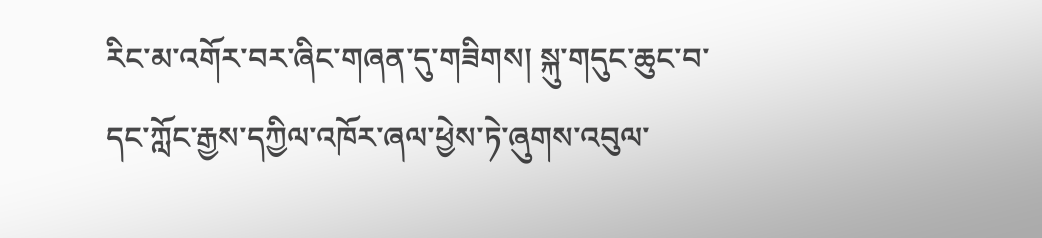རིང་མ་འགོར་བར་ཞིང་གཞན་དུ་གཟིགས། སྐུ་གདུང་ཆུང་བ་དང་ཀློང་རྒྱས་དཀྱིལ་འཁོར་ཞལ་ཕྱེས་ཏེ་ཞུགས་འབུལ་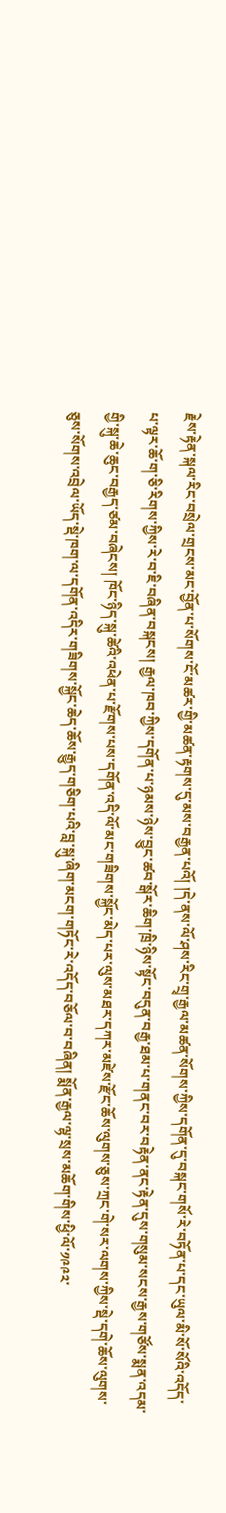རྗེས་རྟེན་སྐལ་རིང་བསྲེལ་གྲངས་མང་བྱོན་པ་སོགས་ངོ་མཚར་གྱི་མཚན་རྟགས་དུ་མས་བརྒྱན་པའོ། །དེ་ནས་ལོ་ཤས་རིང་གྲྭ་རྒྱལ་མཚན་སོགས་ཀྱིས་དགོན་དུ་བསྐང་གསོ་རེ་བཏོན་པ་དང་ཡུལ་མི་སོ་སོའི་འདོད་པ་ལྟར་ཆོ་ག་ཅི་རིགས་ཀྱིས་རེ་བ་ཇི་བཞིན་བསྐངས། རྒྱལ་ཁབ་ཀྱིས་དགོན་པ་ཉམས་ཉེས་བྱུང་ཚབ་སྒོར་ཆིག་ཁྲི་ཉིས་སྟོང་བདུན་བརྒྱ་ཐམ་པ་གནང་བར་བརྟེན་ནང་རྟེན་དུས་གསུམ་སངས་རྒྱས་གཙོས་སྨན་འདམ་གྱི་སྐུ་ཆེ་ཆུང་བརྒྱད་ཙམ་བཞེངས། ཁོང་ཉིད་སྐུ་ཚེའི་འཕེན་པ་རྫོགས་པས་དགོན་འདི་ལོ་མང་གཟིགས་སྐྱོང་མེད་པར་ལུས་མཐར་དཀར་མཛེས་རྫོང་ཆོས་ལུགས་ཅུས་ཀྲང་གེ་སར་ལགས་ཀྱིས་སྡེ་དགེ་ཆོས་ལུགས་ཅུས་སོགས་འབྲེལ་ཡོད་སྡེ་ཁག་ལ་དགོན་འདིར་གཟིགས་སྐྱོང་ཆེད་ཆོས་རྒྱུད་གཅིག་པའི་བླ་སྐུ་ཞིག་མངག་གཏོང་རེ་འདོད་བཅོལ་བ་བཞིན། སྨོན་རྒྱལ་ལྷ་སྲས་མཆོག་གིས་ཕྱི་ལོ་༡༩༩༢་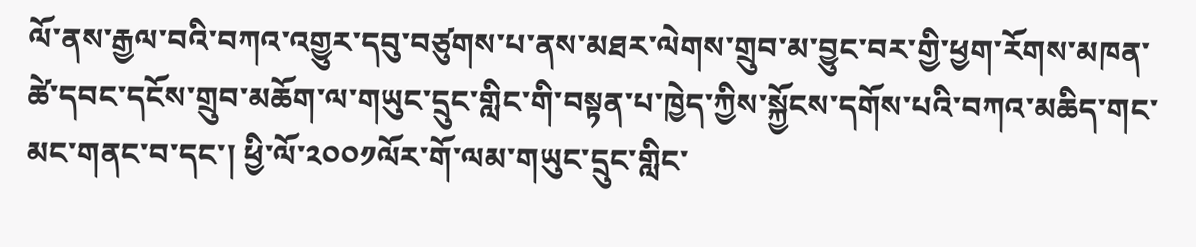ལོ་ནས་རྒྱལ་བའི་བཀའ་འགྱུར་དབུ་བཙུགས་པ་ནས་མཐར་ལེགས་གྲུབ་མ་བྱུང་བར་གྱི་ཕྱག་རོགས་མཁན་ཚེ་དབང་དངོས་གྲུབ་མཆོག་ལ་གཡུང་དྲུང་གླིང་གི་བསྟན་པ་ཁྱེད་ཀྱིས་སྐྱོངས་དགོས་པའི་བཀའ་མཆིད་གང་མང་གནང་བ་དང་། ཕྱི་ལོ་༢༠༠༡ལོར་གོ་ལམ་གཡུང་དྲུང་གླིང་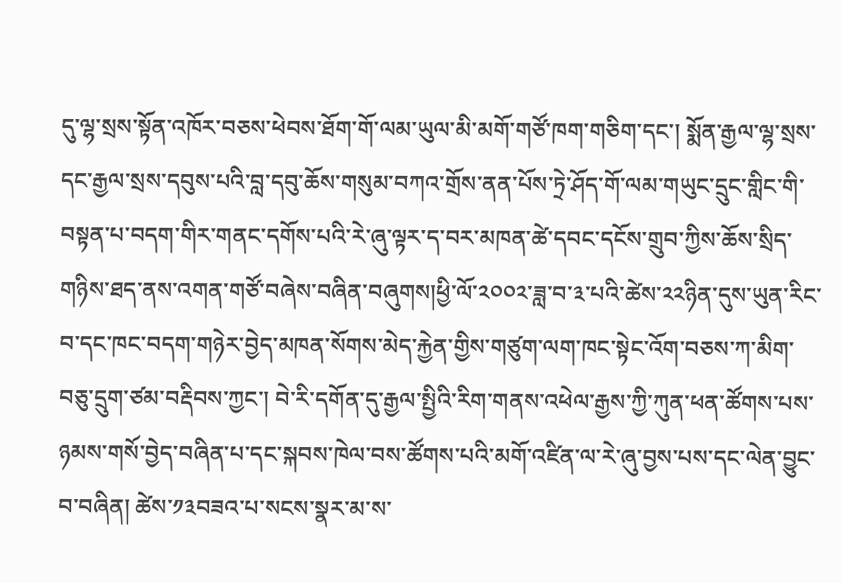དུ་ལྷ་སྲས་སྟོན་འཁོར་བཅས་ཕེབས་ཐོག་གོ་ལམ་ཡུལ་མི་མགོ་གཙོ་ཁག་གཅིག་དང་། སྨོན་རྒྱལ་ལྷ་སྲས་དང་རྒྱལ་སྲས་དབུས་པའི་བླ་དབུ་ཆོས་གསུམ་བཀའ་གྲོས་ནན་པོས་ཏྲེ་ཤོད་གོ་ལམ་གཡུང་དྲུང་གླིང་གི་བསྟན་པ་བདག་གིར་གནང་དགོས་པའི་རེ་ཞུ་ལྟར་ད་བར་མཁན་ཚེ་དབང་དངོས་གྲུབ་ཀྱིས་ཆོས་སྲིད་གཉིས་ཐད་ནས་འགན་གཙོ་བཞེས་བཞིན་བཞུགས།ཕྱི་ལོ་༢༠༠༢་ཟླ་བ་༣་པའི་ཚེས་༢༢ཉིན་དུས་ཡུན་རིང་བ་དང་ཁང་བདག་གཉེར་བྱེད་མཁན་སོགས་མེད་རྐྱེན་གྱིས་གཙུག་ལག་ཁང་སྟེང་འོག་བཅས་ཀ་མིག་བཅུ་དྲུག་ཙམ་བརྡིབས་ཀྱང་། བེ་རི་དགོན་དུ་རྒྱལ་སྤྱིའི་རིག་གནས་འཕེལ་རྒྱས་ཀྱི་ཀུན་ཕན་ཚོགས་པས་ཉམས་གསོ་བྱེད་བཞིན་པ་དང་སྐབས་ཁེལ་བས་ཚོགས་པའི་མགོ་འཛིན་ལ་རེ་ཞུ་བྱས་པས་དང་ལེན་བྱུང་བ་བཞིན། ཚེས་༡༣བཟའ་པ་སངས་སྣར་མ་ས་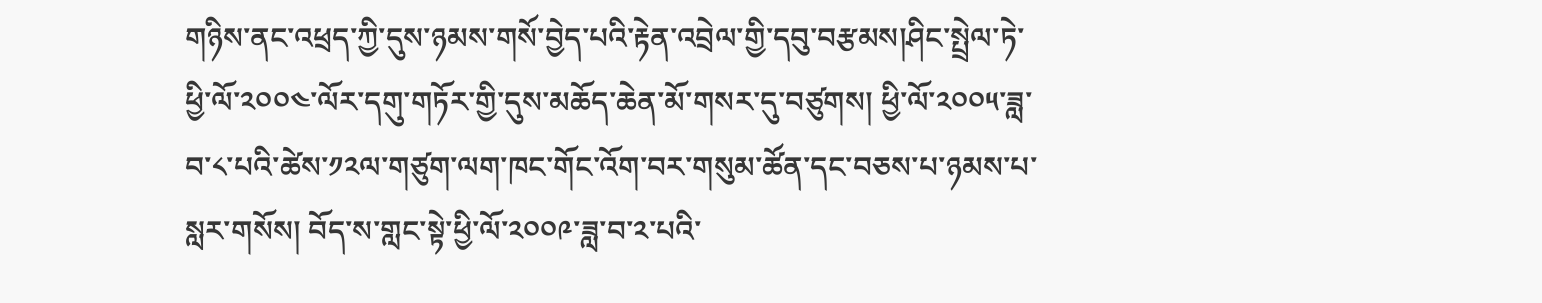གཉིས་ནང་འཕྲད་ཀྱི་དུས་ཉམས་གསོ་བྱེད་པའི་རྟེན་འབྲེལ་གྱི་དབུ་བརྩམས།ཤིང་སྤྲེལ་ཏེ་ཕྱི་ལོ་༢༠༠༤་ལོར་དགུ་གཏོར་གྱི་དུས་མཆོད་ཆེན་མོ་གསར་དུ་བཙུགས། ཕྱི་ལོ་༢༠༠༥་ཟླ་བ་༨་པའི་ཚེས་༡༢ལ་གཙུག་ལག་ཁང་གོང་འོག་བར་གསུམ་ཚོན་དང་བཅས་པ་ཉམས་པ་སླར་གསོས། བོད་ས་གླང་སྟེ་ཕྱི་ལོ་༢༠༠༩་ཟླ་བ་༢་པའི་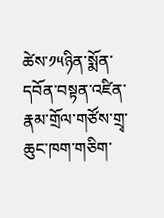ཚེས་༡༥ཉིན་སྨོན་དབོན་བསྟན་འཛིན་རྣམ་གྲོལ་གཙོས་གྲྭ་ཆུང་ཁག་གཅིག་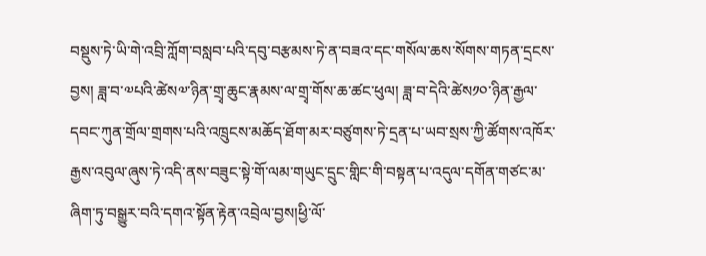བསྡུས་ཏེ་ཡི་གེ་འབྲི་ཀློག་བསླབ་པའི་དབུ་བརྩམས་ཏེ་ན་བཟའ་དང་གསོལ་ཆས་སོགས་གཏན་དྲངས་བྱས། ཟླ་བ་༧པའི་ཚེས༧་ཉིན་གྲྭ་ཆུང་རྣམས་ལ་གྲྭ་གོས་ཆ་ཚང་ཕུལ། ཟླ་བ་དེའི་ཚེས༡༠་ཉིན་རྒྱལ་དབང་ཀུན་གྲོལ་གྲགས་པའི་འཁྲུངས་མཆོད་ཐོག་མར་བཙུགས་ཏེ་དྲན་པ་ཡབ་སྲས་ཀྱི་ཚོགས་འཁོར་རྒྱས་འབུལ་ཞུས་ཏེ་འདི་ནས་བཟུང་སྟེ་གོ་ལམ་གཡུང་དྲུང་གླིང་གི་བསྟན་པ་འདུལ་དགོན་གཙང་མ་ཞིག་ཏུ་བསྒྱུར་བའི་དགའ་སྟོན་རྟེན་འབྲེལ་བྱས།ཕྱི་ལོ་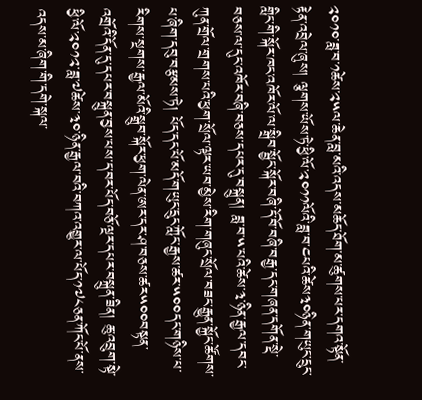༢༠༡༠་ཟླ་བ་༡ཚེས་༢༥ལ་ཆེན་བླ་མའི་འདས་མཆོད་ཐོག་མ་ཚུགས་པར་དགའ་སྟོན་རྟེན་འབྲེལ་ཞུས། ལྕགས་ཡོས་ཏེ་ཕྱི་ལོ་༢༠༡༡ལོའི་ཟླ་བ་༤པའི་ཚེས༣༠ཉིན་གཡུང་དྲུང་གླིང་གི་སྐོར་ཁང་འཁོར་ལོ་ལ་སྒྲིབ་སྦྱོང་སྐོར་བཞི་དོ་བོ་བཞི་བརྒྱ་དང་གཞན་དགོན་སྡེ་བཅས་ལ་དུང་འཁོར་བཞི་བཅས་དཔར་དུ་བསྐྲུན། ཟླ་བ་༥་པའི་ཚེས་༣་ཉིན་རྒྱལ་དབང་ཀུན་གྲོལ་གྲགས་པའི་ཕྱག་སྲོལ་ལྟར་ཡབ་མྱེས་རིག་གཞུང་སྲོལ་བཟང་རྒྱུན་སྐྱོང་ཚོགས་པ་ཞིག་དབུ་བརྩམས་ཏེ། པོད་དང་པོ་མདོ་གཡུང་དྲུང་ཀློང་རྒྱས་ཚར་༥༠༠དང་གཉིས་པ་རིགས་སྔགས་རྒྱལ་མོའི་སྒྲུབ་སྐོར་ཕྱག་ལེན་ཨར་དར་ཤ་བཅས་ཚར༥༠༠བསྟན་འགྲོའི་དོན་དུ་དཔར་བསྐྲུན་བྱས་པས་ད་བར་པོད་བཅོ་ལྔར་དཔར་བསྐྲུན་ཟིན། ཆུ་འབྲུག་སྟེ་ཕྱི་ལོ་༢༠༡༢་ཟླ་༧ཚེས་༣༠་ཉིན་རྒྱལ་བའི་བཀའ་འགྱུར་ལ་པོད་༡༧༨ཅན་ཀོང་པོ་ནས་འདས་མ་ཞིག་གི་དགེ་སྐལ་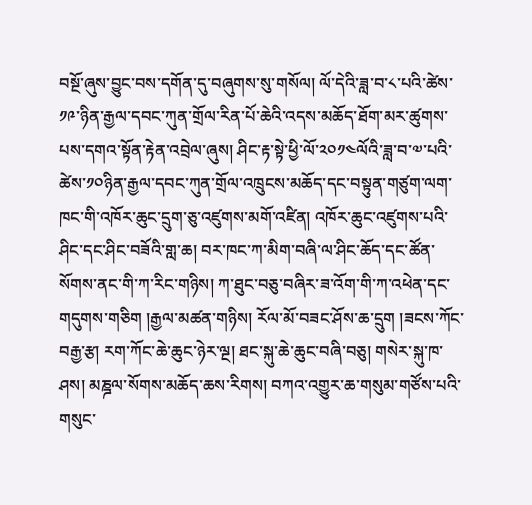བསྔོ་ཞུས་བྱུང་བས་དགོན་དུ་བཞུགས་སུ་གསོལ། ལོ་དེའི་ཟླ་བ་༨་པའི་ཚེས་༡༩་ཉིན་རྒྱལ་དབང་ཀུན་གྲོལ་རིན་པོ་ཆེའི་འདས་མཆོད་ཐོག་མར་ཚུགས་པས་དགའ་སྟོན་རྟེན་འབྲེལ་ཞུས། ཤིང་རྟ་སྟེ་ཕྱི་ལོ་༢༠༡༤ལོའི་ཟླ་བ་༧་པའི་ཚེས་༡༠ཉིན་རྒྱལ་དབང་ཀུན་གྲོལ་འཁྲུངས་མཆོད་དང་བསྟུན་གཙུག་ལག་ཁང་གི་འཁོར་ཆུང་དྲུག་ཅུ་འཛུགས་མགོ་འཛིན། འཁོར་ཆུང་འཛུགས་པའི་ཤིང་དང་ཤིང་བཟོའི་གླ་ཆ། བར་ཁང་ཀ་མིག་བཞི་ལ་ཤིང་ཆོད་དང་ཚོན་སོགས་ནང་གི་ཀ་རིང་གཉིས། ཀ་ཐུང་བཅུ་བཞིར་ཟ་འོག་གི་ཀ་འཕེན་དང་གདུགས་གཅིག །རྒྱལ་མཚན་གཉིས། རོལ་མོ་བཟང་ཤོས་ཆ་དྲུག །ཟངས་ཀོང་བརྒྱ་རྩ། རག་ཀོང་ཆེ་ཆུང་ཉེར་ལྔ། ཐང་སྐུ་ཆེ་ཆུང་བཞི་བཅུ། གསེར་སྐུ་ཁ་ཤས། མཎྜལ་སོགས་མཆོད་ཆས་རིགས། བཀའ་འགྱུར་ཆ་གསུམ་གཙོས་པའི་གསུང་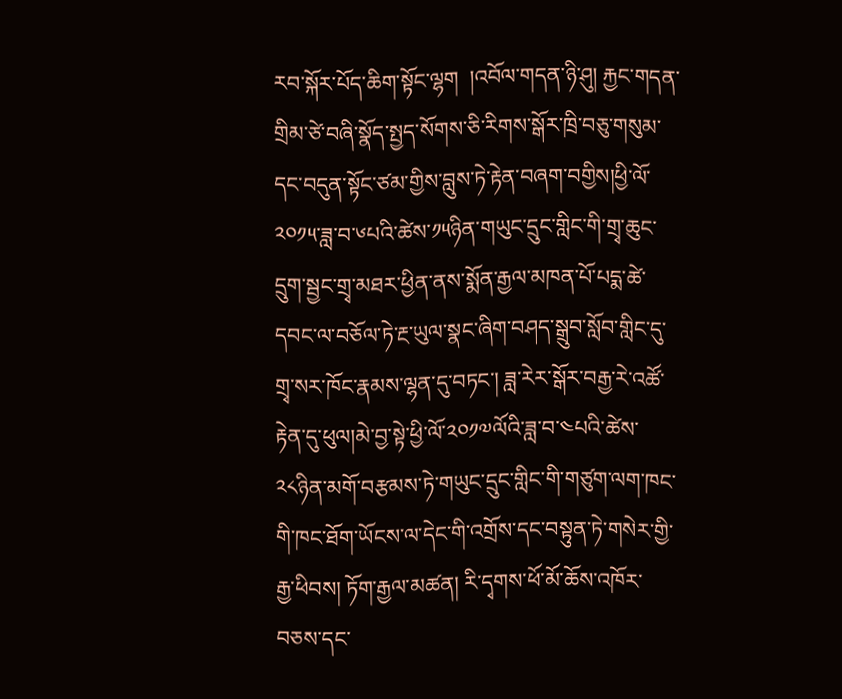རབ་སྐོར་པོད་ཆིག་སྟོང་ལྷག  །འབོལ་གདན་ཉི་ཤུ། རྐྱང་གདན་གྲིམ་ཙེ་བཞི་སྣོད་སྤྱད་སོགས་ཅི་རིགས་སྒོར་ཁྲི་བཅུ་གསུམ་དང་བདུན་སྟོང་ཙམ་གྱིས་བླུས་ཏེ་རྟེན་བཞག་བགྱིས།ཕྱི་ལོ་༢༠༡༥་ཟླ་བ་༦པའི་ཚེས་༡༥ཉིན་གཡུང་དྲུང་གླིང་གི་གྲྭ་ཆུང་དྲུག་སྦྱང་གྲྭ་མཐར་ཕྱིན་ནས་སྨོན་རྒྱལ་མཁན་པོ་པདྨ་ཚེ་དབང་ལ་བཅོལ་ཏེ་རྔ་ཡུལ་སྣང་ཞིག་བཤད་སྒྲུབ་སློབ་གླིང་དུ་གྲྭ་སར་ཁོང་རྣམས་ལྷན་དུ་བཏང་། ཟླ་རེར་སྒོར་བརྒྱ་རེ་འཚོ་རྟེན་དུ་ཕུལ།མེ་བྱ་སྟེ་ཕྱི་ལོ་༢༠༡༧ལོའི་ཟླ་བ་༤པའི་ཚེས་༢༨ཉིན་མགོ་བརྩམས་ཏེ་གཡུང་དྲུང་གླིང་གི་གཙུག་ལག་ཁང་གི་ཁང་ཐོག་ཡོངས་ལ་དེང་གི་འགྲོས་དང་བསྟུན་ཏེ་གསེར་གྱི་རྒྱ་ཕིབས། ཏོག་རྒྱལ་མཚན། རི་དྭགས་ཕོ་མོ་ཆོས་འཁོར་བཅས་དང་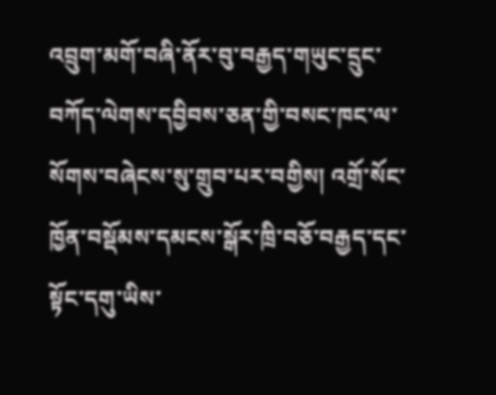འབྲུག་མགོ་བཞི་ནོར་བུ་བརྒྱད་གཡུང་དྲུང་བཀོད་ལེགས་དབྱིབས་ཅན་གྱི་བསང་ཁང་ལ་སོགས་བཞེངས་སུ་གྲུབ་པར་བགྱིས། འགྲོ་སོང་ཁྱོན་བསྡོམས་དམངས་སྒོར་ཁྲི་བཅོ་བརྒྱད་དང་སྟོང་དགུ་ཡིས་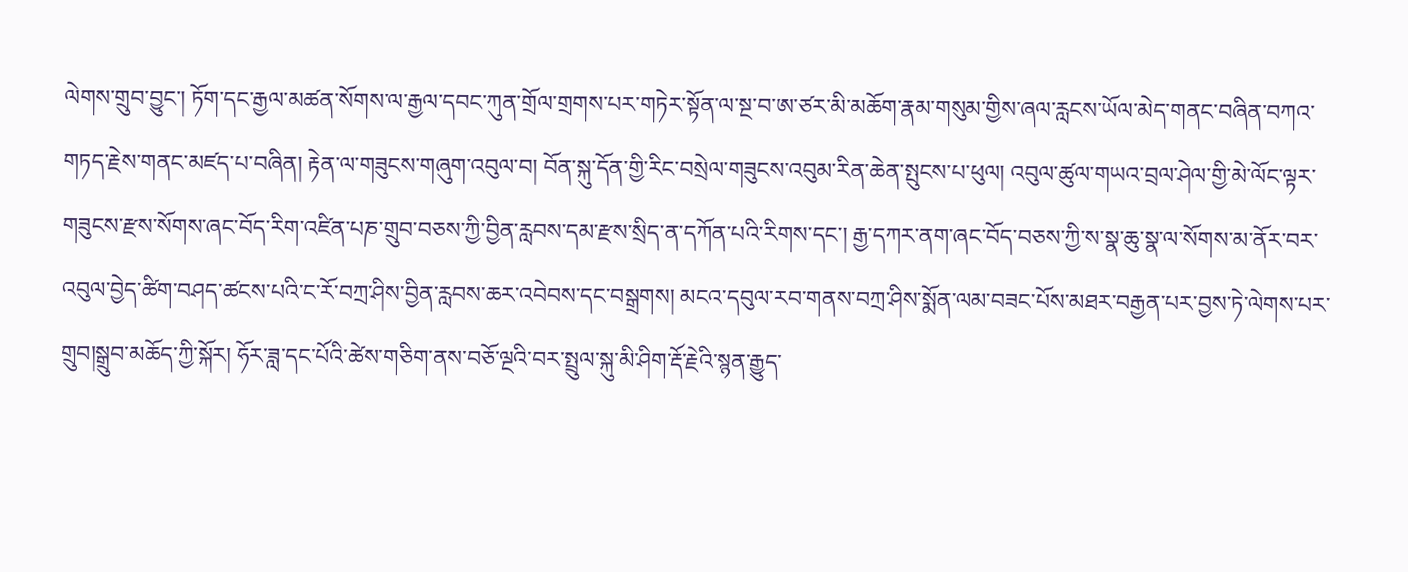ལེགས་གྲུབ་བྱུང་། ཏོག་དང་རྒྱལ་མཚན་སོགས་ལ་རྒྱལ་དབང་ཀུན་གྲོལ་གྲགས་པར་གཏེར་སྟོན་ལ་སྔ་བ་ཨ་ཙར་མི་མཆོག་རྣམ་གསུམ་གྱིས་ཞལ་རླངས་ཡོལ་མེད་གནང་བཞིན་བཀའ་གཏད་རྗེས་གནང་མཛད་པ་བཞིན། རྟེན་ལ་གཟུངས་གཞུག་འབུལ་བ། བོན་སྐུ་དོན་གྱི་རིང་བསྲེལ་གཟུངས་འབུམ་རིན་ཆེན་སྤུངས་པ་ཕུལ། འབུལ་ཚུལ་གཡའ་བྲལ་ཤེལ་གྱི་མེ་ལོང་ལྟར་གཟུངས་རྫས་སོགས་ཞང་བོད་རིག་འཛིན་པཎ་གྲུབ་བཅས་ཀྱི་བྱིན་རླབས་དམ་རྫས་སྲིད་ན་དཀོན་པའི་རིགས་དང་། རྒྱ་དཀར་ནག་ཞང་བོད་བཅས་ཀྱི་ས་སྣ་ཆུ་སྣ་ལ་སོགས་མ་ནོར་བར་འབུལ་བྱེད་ཚིག་བཤད་ཚངས་པའི་ང་རོ་བཀྲ་ཤིས་བྱིན་རླབས་ཆར་འབེབས་དང་བསྒྲགས། མངའ་དབུལ་རབ་གནས་བཀྲ་ཤིས་སྨོན་ལམ་བཟང་པོས་མཐར་བརྒྱན་པར་བྱས་ཏེ་ལེགས་པར་གྲུབ།སྒྲུབ་མཆོད་ཀྱི་སྐོར། ཧོར་ཟླ་དང་པོའི་ཚེས་གཅིག་ནས་བཅོ་ལྔའི་བར་སྤྲུལ་སྐུ་མི་ཤིག་རྡོ་རྗེའི་སྙན་རྒྱུད་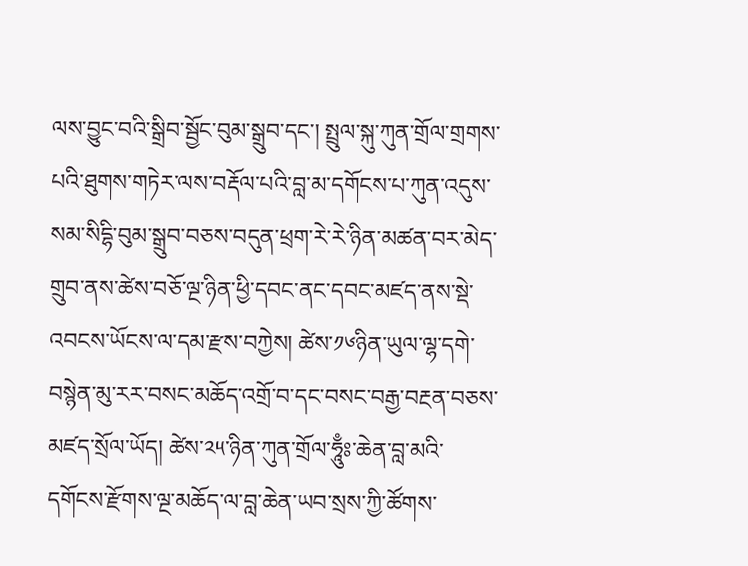ལས་བྱུང་བའི་སྒྲིབ་སྦྱོང་བུམ་སྒྲུབ་དང་། སྤྲུལ་སྐུ་ཀུན་གྲོལ་གྲགས་པའི་ཐུགས་གཏེར་ལས་བརྡོལ་པའི་བླ་མ་དགོངས་པ་ཀུན་འདུས་སམ་སིདྷི་བུམ་སྒྲུབ་བཅས་བདུན་ཕྲག་རེ་རེ་ཉིན་མཚན་བར་མེད་གྲུབ་ནས་ཚེས་བཅོ་ལྔ་ཉིན་ཕྱི་དབང་ནང་དབང་མཛད་ནས་སྡེ་འབངས་ཡོངས་ལ་དམ་རྫས་བཀྱེས། ཚེས་༡༦ཉིན་ཡུལ་ལྷ་དགེ་བསྙེན་མུ་རར་བསང་མཆོད་འགྲོ་བ་དང་བསང་བརྒྱ་བརྔན་བཅས་མཛད་སྲོལ་ཡོད། ཚེས་༢༥་ཉིན་ཀུན་གྲོལ་ཧཱུྃཿ་ཆེན་བླ་མའི་དགོངས་རྫོགས་ལྔ་མཆོད་ལ་བླ་ཆེན་ཡབ་སྲས་ཀྱི་ཚོགས་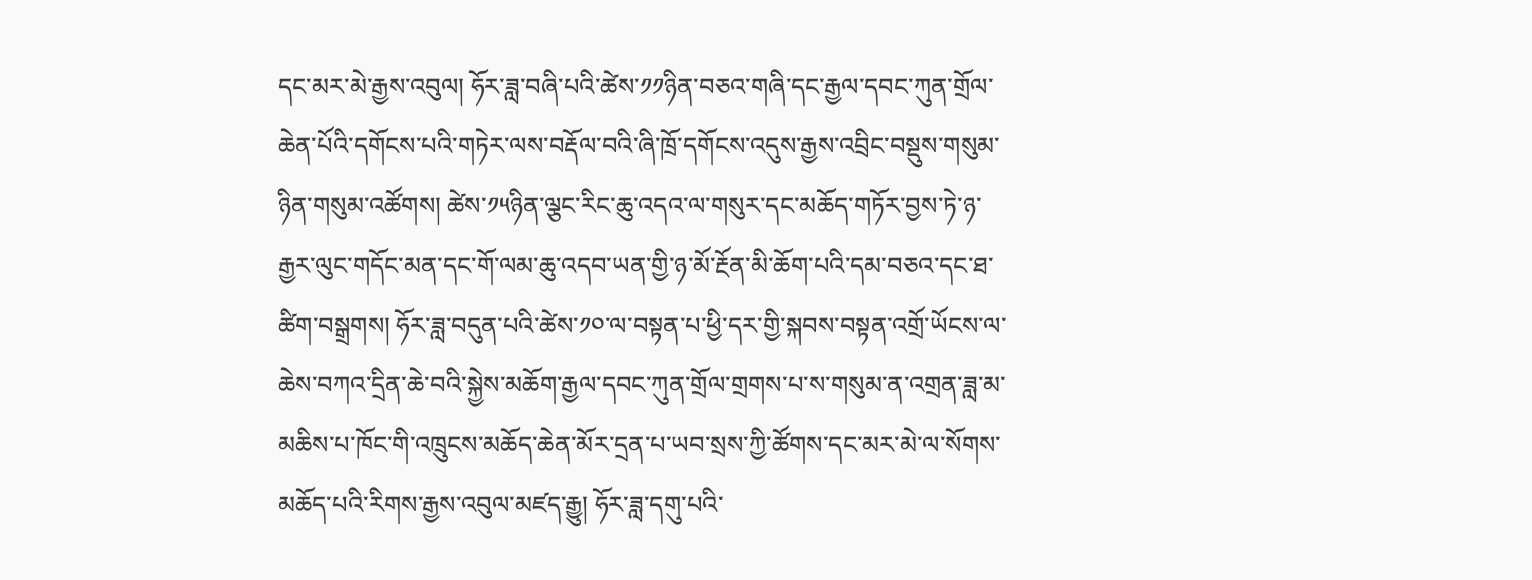དང་མར་མེ་རྒྱས་འབུལ། ཧོར་ཟླ་བཞི་པའི་ཚེས་༡༡ཉིན་བཅའ་གཞི་དང་རྒྱལ་དབང་ཀུན་གྲོལ་ཆེན་པོའི་དགོངས་པའི་གཏེར་ལས་བརྡོལ་བའི་ཞི་ཁྲོ་དགོངས་འདུས་རྒྱས་འབྲིང་བསྡུས་གསུམ་ཉིན་གསུམ་འཚོགས། ཚེས་༡༥ཉིན་ལྕང་རིང་ཆུ་འདའ་ལ་གསུར་དང་མཆོད་གཏོར་བྱས་ཏེ་ཉ་རྒྱར་ལུང་གདོང་མན་དང་གོ་ལམ་ཆུ་འདབ་ཡན་གྱི་ཉ་མོ་རྔོན་མི་ཆོག་པའི་དམ་བཅའ་དང་ཐ་ཚིག་བསྒྲགས། ཧོར་ཟླ་བདུན་པའི་ཚེས་༡༠་ལ་བསྟན་པ་ཕྱི་དར་གྱི་སྐབས་བསྟན་འགྲོ་ཡོངས་ལ་ཆེས་བཀའ་དྲིན་ཆེ་བའི་སྐྱེས་མཆོག་རྒྱལ་དབང་ཀུན་གྲོལ་གྲགས་པ་ས་གསུམ་ན་འགྲན་ཟླ་མ་མཆིས་པ་ཁོང་གི་འཁྲུངས་མཆོད་ཆེན་མོར་དྲན་པ་ཡབ་སྲས་ཀྱི་ཚོགས་དང་མར་མེ་ལ་སོགས་མཆོད་པའི་རིགས་རྒྱས་འབུལ་མཛད་རྒྱུ། ཧོར་ཟླ་དགུ་པའི་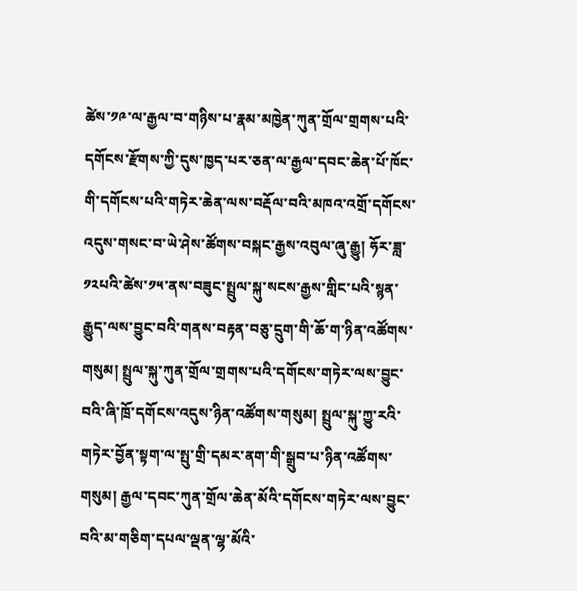ཚེས་༡༩་ལ་རྒྱལ་བ་གཉིས་པ་རྣམ་མཁྱེན་ཀུན་གྲོལ་གྲགས་པའི་དགོངས་རྫོགས་ཀྱི་དུས་ཁྱད་པར་ཅན་ལ་རྒྱལ་དབང་ཆེན་པོ་ཁོང་གི་དགོངས་པའི་གཏེར་ཆེན་ལས་བརྡོལ་བའི་མཁའ་འགྲོ་དགོངས་འདུས་གསང་བ་ཡེ་ཤེས་ཚོགས་བསྐང་རྒྱས་འབུལ་ཞུ་རྒྱུ། ཧོར་ཟླ་༡༢པའི་ཚེས་༡༥་ནས་བཟུང་སྤྲུལ་སྐུ་སངས་རྒྱས་གླིང་པའི་སྙན་རྒྱུད་ལས་བྱུང་བའི་གནས་བརྟན་བཅུ་དྲུག་གི་ཆོ་ག་ཉིན་འཚོགས་གསུམ། སྤྲུལ་སྐུ་ཀུན་གྲོལ་གྲགས་པའི་དགོངས་གཏེར་ལས་བྱུང་བའི་ཞི་ཁྲོ་དགོངས་འདུས་ཉིན་འཚོགས་གསུམ། སྤྲུལ་སྐུ་ཀྱུ་རའི་གཏེར་བྱོན་སྟག་ལ་སྤུ་གྲི་དམར་ནག་གི་སྒྲུབ་པ་ཉིན་འཚོགས་གསུམ། རྒྱལ་དབང་ཀུན་གྲོལ་ཆེན་མོའི་དགོངས་གཏེར་ལས་བྱུང་བའི་མ་གཅིག་དཔལ་ལྡན་ལྷ་མོའི་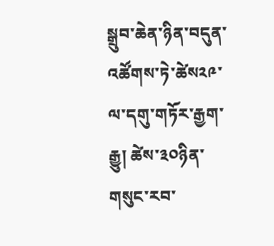སྒྲུབ་ཆེན་ཉིན་བདུན་འཚོགས་ཏེ་ཚེས༢༩་ལ་དགུ་གཏོར་རྒྱག་རྒྱུ། ཚེས་༣༠ཉིན་གསུང་རབ་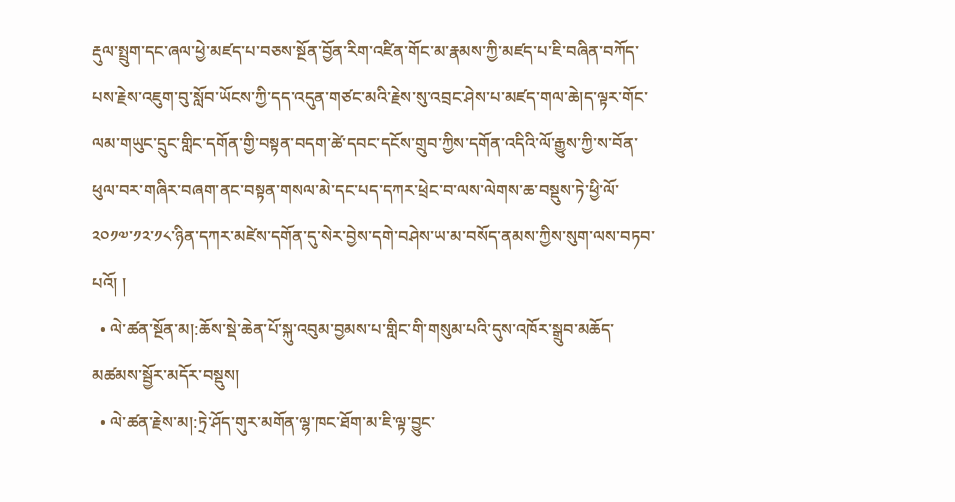རྡུལ་སྤྲུག་དང་ཞལ་ཕྱེ་མཛད་པ་བཅས་སྔོན་བྱོན་རིག་འཛིན་གོང་མ་རྣམས་ཀྱི་མཛད་པ་ཇི་བཞིན་བཀོད་པས་རྗེས་འཇུག་བུ་སློབ་ཡོངས་ཀྱི་དད་འདུན་གཙང་མའི་རྗེས་སུ་འབྲང་ཤེས་པ་མཛད་གལ་ཆེ།ད་ལྟར་གོང་ལམ་གཡུང་དྲུང་གླིང་དགོན་གྱི་བསྟན་བདག་ཚེ་དབང་དངོས་གྲུབ་ཀྱིས་དགོན་འདིའི་ལོ་རྒྱུས་ཀྱི་ས་བོན་ཕུལ་བར་གཞིར་བཞག་ནང་བསྟན་གསལ་མེ་དང་པད་དཀར་ཕྲེང་བ་ལས་ལེགས་ཆ་བསྡུས་ཏེ་ཕྱི་ལོ་༢༠༡༧་༡༢་༡༨་ཉིན་དཀར་མཛེས་དགོན་དུ་སེར་བྱེས་དགེ་བཤེས་ཡ་མ་བསོད་ནམས་ཀྱིས་སུག་ལས་བཏབ་པའོ། །
  • ལེ་ཚན་སྔོན་མ།:ཆོས་སྡེ་ཆེན་པོ་སྐུ་འབུམ་བྱམས་པ་གླིང་གི་གསུམ་པའི་དུས་འཁོར་སྒྲུབ་མཆོད་མཚམས་སྦྱོར་མདོར་བསྡུས།
  • ལེ་ཚན་རྗེས་མ།:ཏྲེ་ཤོད་གུར་མགོན་ལྷ་ཁང་ཐོག་མ་ཇི་ལྟ་བྱུང་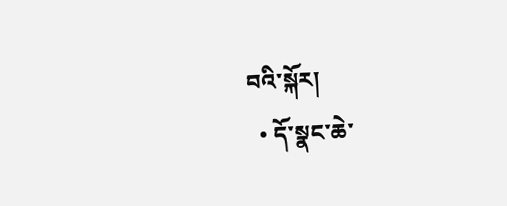བའི་སྐོར།
  • དོ་སྣང་ཆེ་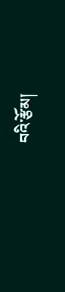བའི་རྩོམ།